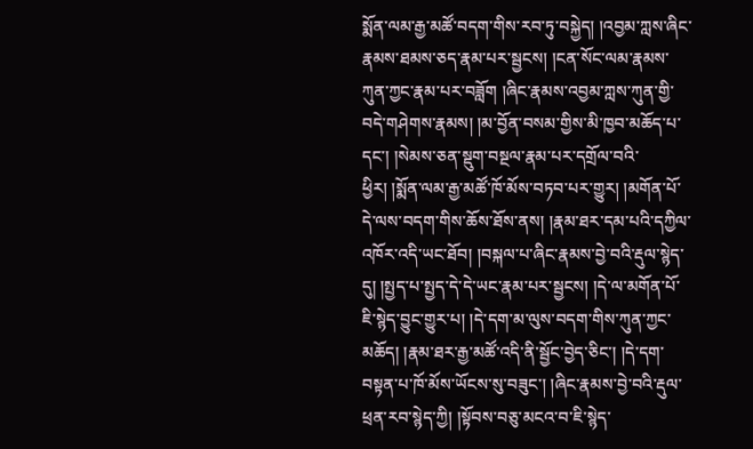སྨོན་ལམ་རྒྱ་མཚོ་བདག་གིས་རབ་ཏུ་བསྐྱེད། །འབྱམ་ཀླས་ཞིང་རྣམས་ཐམས་ཅད་རྣམ་པར་སྦྱངས། །ངན་སོང་ལམ་རྣམས་ཀུན་ཀྱང་རྣམ་པར་བཟློག །ཞིང་རྣམས་འབྱམ་ཀླས་ཀུན་གྱི་བདེ་གཤེགས་རྣམས། །མ་བྱོན་བསམ་གྱིས་མི་ཁྱབ་མཆོད་པ་དང་། །སེམས་ཅན་སྡུག་བསྔལ་རྣམ་པར་དགྲོལ་བའི་ཕྱིར། །སྨོན་ལམ་རྒྱ་མཚོ་ཁོ་མོས་བཏབ་པར་གྱུར། །མགོན་པོ་དེ་ལས་བདག་གིས་ཆོས་ཐོས་ནས། །རྣམ་ཐར་དམ་པའི་དཀྱིལ་འཁོར་འདི་ཡང་ཐོབ། །བསྐལ་པ་ཞིང་རྣམས་བྱེ་བའི་རྡུལ་སྙེད་དུ། །སྤྱད་པ་སྤྱད་དེ་དེ་ཡང་རྣམ་པར་སྦྱངས། །དེ་ལ་མགོན་པོ་ཇི་སྙེད་བྱུང་གྱུར་པ། །དེ་དག་མ་ལུས་བདག་གིས་ཀུན་ཀྱང་མཆོད། །རྣམ་ཐར་རྒྱ་མཚོ་འདི་ནི་སྦྱོང་བྱེད་ཅིང་། །དེ་དག་བསྟན་པ་ཁོ་མོས་ཡོངས་སུ་བཟུང་། །ཞིང་རྣམས་བྱེ་བའི་རྡུལ་ཕྲན་རབ་སྙེད་ཀྱི། །སྟོབས་བཅུ་མངའ་བ་ཇི་སྙེད་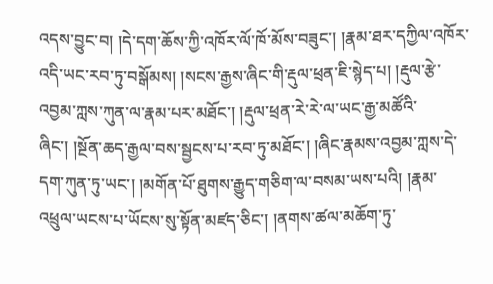འདས་བྱུང་བ། །དེ་དག་ཆོས་ཀྱི་འཁོར་ལོ་ཁོ་མོས་བཟུང་། །རྣམ་ཐར་དཀྱིལ་འཁོར་འདི་ཡང་རབ་ཏུ་བསྒོམས། །སངས་རྒྱས་ཞིང་གི་རྡུལ་ཕྲན་ཇི་སྙེད་པ། །རྡུལ་རྩེ་འབྱམ་ཀླས་ཀུན་ལ་རྣམ་པར་མཐོང་། །རྡུལ་ཕྲན་རེ་རེ་ལ་ཡང་རྒྱ་མཚོའི་ཞིང་། །སྔོན་ཆད་རྒྱལ་བས་སྦྱངས་པ་རབ་ཏུ་མཐོང་། །ཞིང་རྣམས་འབྱམ་ཀླས་དེ་དག་ཀུན་ཏུ་ཡང་། །མགོན་པོ་ཐུགས་རྒྱུད་གཅིག་ལ་བསམ་ཡས་པའི། །རྣམ་འཕྲུལ་ཡངས་པ་ཡོངས་སུ་སྟོན་མཛད་ཅིང་། །ནགས་ཚལ་མཆོག་ཏུ་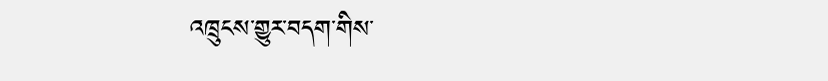འཁྲུངས་གྱུར་བདག་གིས་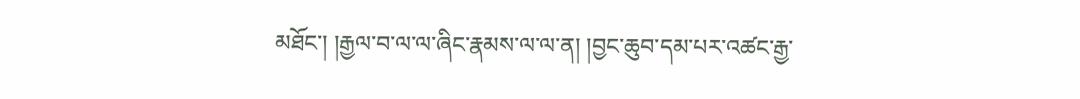མཐོང་། །རྒྱལ་བ་ལ་ལ་ཞིང་རྣམས་ལ་ལ་ན། །བྱང་ཆུབ་དམ་པར་འཚང་རྒྱ་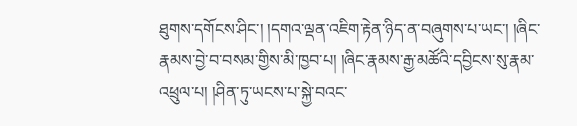ཐུགས་དགོངས་ཤིང་། །དགའ་ལྡན་འཇིག་རྟེན་ཉིད་ན་བཞུགས་པ་ཡང་། །ཞིང་རྣམས་བྱེ་བ་བསམ་གྱིས་མི་ཁྱབ་པ། །ཞིང་རྣམས་རྒྱ་མཚོའི་དབྱིངས་སུ་རྣམ་འཕྲུལ་པ། །ཤིན་ཏུ་ཡངས་པ་སྐྱེ་བའང་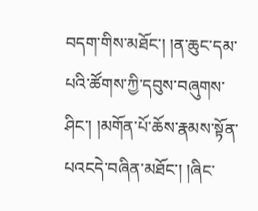བདག་གིས་མཐོང་། །ན་ཆུང་དམ་པའི་ཚོགས་ཀྱི་དབུས་བཞུགས་ཤིང་། །མགོན་པོ་ཆོས་རྣམས་སྟོན་པའངདེ་བཞིན་མཐོང་། །ཞིང་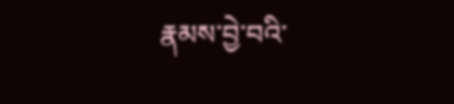རྣམས་བྱེ་བའི་